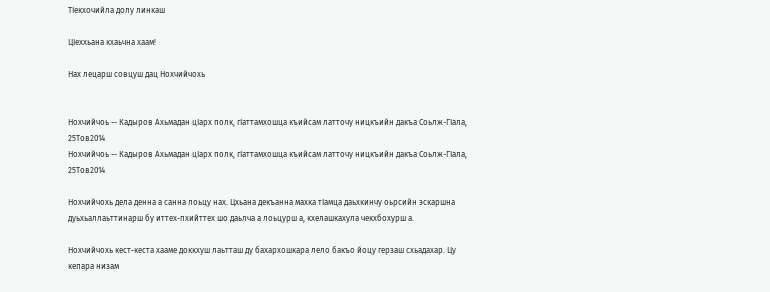ТIекхочийла долу линкаш

ЦIеххьана кхаьчна хаам!

Нах лецарш совцуш дац Нохчийчохь


Нохчийчоь -- Кадыров Ахьмадан цIарх полк, гIаттамхошца къийсам латточу ницкъийн дакъа Соьлж-ГIала, 25Тов2014
Нохчийчоь -- Кадыров Ахьмадан цIарх полк, гIаттамхошца къийсам латточу ницкъийн дакъа Соьлж-ГIала, 25Тов2014

Нохчийчохь дела денна а санна лоьцу нах. Цхьана декъанна махка тIамца даьхкинчу оьрсийн эскаршна дуьхьаллаьттинарш бу иттех-пхийттех шо даьлча а лоьцурш а, кхелашкахула чекхбохурш а.

Нохчийчохь кест-кеста хааме доккхуш лаьтташ ду бахархошкара лело бакъо йоцу герзаш схьадахар. Цу кепара низам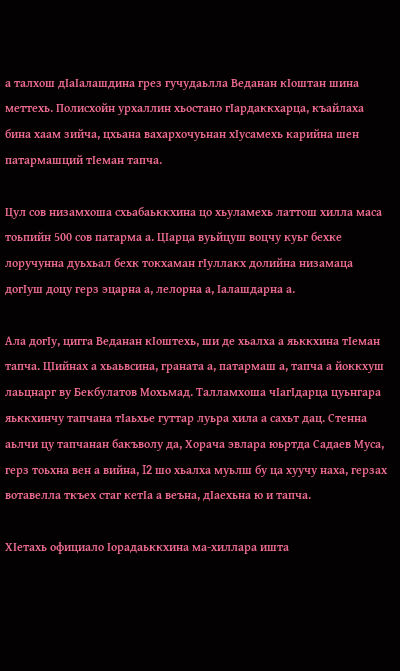а талхош дIаIалашдина грез гучудаьлла Веданан кIоштан шина меттехь. Полисхойн урхаллин хьостано гIардаккхарца, къайлаха бина хаам зийча, цхьана вахархочуьнан хIусамехь карийна шен патармашций тIеман тапча.

Цул сов низамхоша схьабаьккхина цо хьуламехь латтош хилла маса тоьпийн 500 сов патарма а. ЦIарца вуьйцуш воцчу куьг бехке лоручунна дуьхьал бехк токхаман гIуллакх долийна низамаца догIуш доцу герз эцарна а, лелорна а, Iалашдарна а.

Ала догIу, цигга Веданан кIоштехь, ши де хьалха а яьккхина тIеман тапча. ЦIийнах а хьаьвсина, граната а, патармаш а, тапча а йоккхуш лаьцнарг ву Бекбулатов Мохьмад. Талламхоша чIагIдарца цуьнгара яьккхинчу тапчана тIаьхье гуттар луьра хила а сахьт дац. Стенна аьлчи цу тапчанан бакъволу да, Хорача эвлара юьртда Садаев Муса, герз тоьхна вен а вийна, I2 шо хьалха муьлш бу ца хуучу наха, герзах вотавелла ткъех стаг кетIа а веъна, дIаехьна ю и тапча.

ХIетахь официало Iорадаьккхина ма-хиллара ишта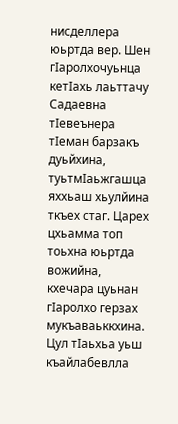нисделлера юьртда вер. Шен гIаролхочуьнца кетIахь лаьттачу Садаевна тIевеънера тIеман барзакъ дуьйхина, туьтмIаьжгашца яххьаш хьулйина ткъех стаг. Царех цхьамма топ тоьхна юьртда вожийна, кхечара цуьнан гIаролхо герзах мукъаваьккхина. Цул тIаьхьа уьш къайлабевлла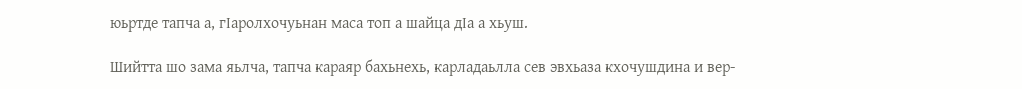юьртде тапча а, гIаролхочуьнан маса топ а шайца дIа а хьуш.

Шийтта шо зама яьлча, тапча караяр бахьнехь, карладаьлла сев эвхьаза кхочушдина и вер-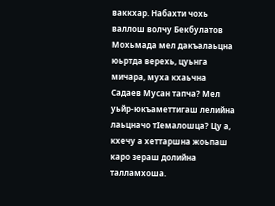ваккхар. Набахти чохь валлош волчу Бекбулатов Мохьмада мел дакъалаьцна юьртда верехь, цуьнга мичара, муха кхаьчна Садаев Мусан тапча? Мел уьйр-юкъаметтигаш лелийна лаьцначо тIемалошца? Цу а, кхечу а хеттаршна жоьпаш каро зераш долийна талламхоша.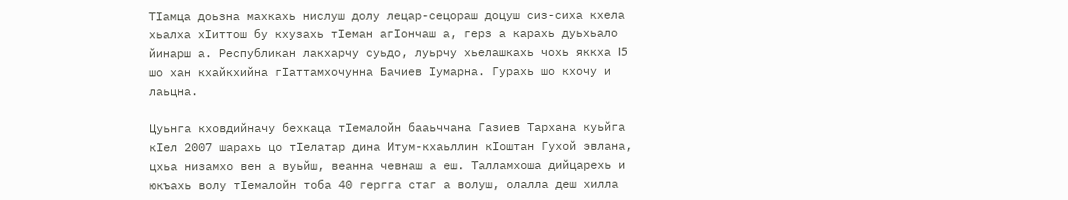ТIамца доьзна махкахь нислуш долу лецар-сецораш доцуш сиз-сиха кхела хьалха хIиттош бу кхузахь тIеман агIончаш а, герз а карахь дуьхьало йинарш а. Республикан лакхарчу суьдо, луьрчу хьелашкахь чохь яккха I5 шо хан кхайкхийна гIаттамхочунна Бачиев Iумарна. Гурахь шо кхочу и лаьцна.

Цуьнга кховдийначу бехкаца тIемалойн бааьччана Газиев Тархана куьйга кIел 2007 шарахь цо тIелатар дина Итум-кхаьллин кIоштан Гухой эвлана, цхьа низамхо вен а вуьйш, веанна чевнаш а еш. Талламхоша дийцарехь и юкъахь волу тIемалойн тоба 40 гергга стаг а волуш, олалла деш хилла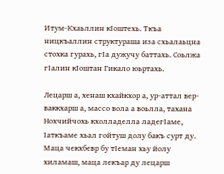Итум-Кхаьллин кIоштехь. Ткъа ницкъаллин структураша иза схьалаьцна стохка гурахь, гIа дужучу баттахь. Соьлжа гIалин кIоштан Гикало юьртахь.

Лецарш а, хенаш кхайкхор а, ур-аттал вер- ваккхарш а, массо вола а воьлла, тахана Нохчийчохь кхолладелла ладегIаме, Iаткъаме хьал гойтуш долу бакъ сурт ду. Маца чекхбевр бу тIеман хьу йолу хиламаш, маца лекъар ду лецарш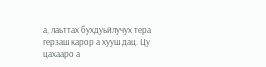а, лаьттах бухдуьйлучух тера герзаш карор а хууш дац. Цу цахааро а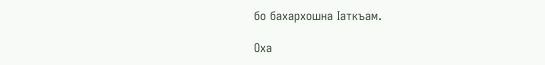бо бахархошна Iаткъам.

Оха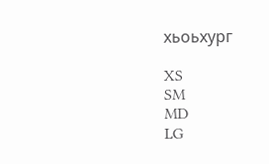хьоьхург

XS
SM
MD
LG